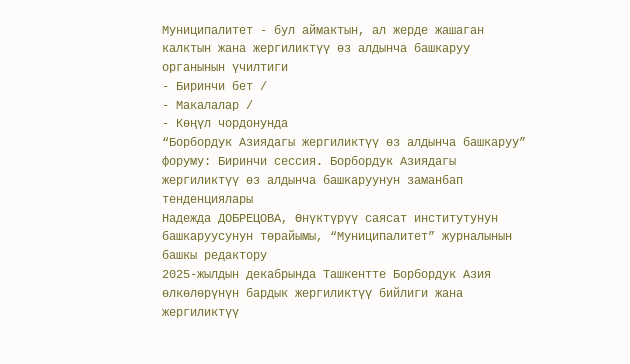Муниципалитет - бул аймактын, ал жерде жашаган калктын жана жергиликтүү өз алдынча башкаруу органынын үчилтиги
- Биринчи бет /
- Макалалар /
- Көңүл чордонунда
“Борбордук Азиядагы жергиликтүү өз алдынча башкаруу” форуму: Биринчи сессия. Борбордук Азиядагы жергиликтүү өз алдынча башкаруунун заманбап тенденциялары
Надежда ДОБРЕЦОВА, Өнүктүрүү саясат институтунун башкаруусунун төрайымы, “Муниципалитет” журналынын башкы редактору
2025-жылдын декабрында Ташкентте Борбордук Азия өлкөлөрүнүн бардык жергиликтүү бийлиги жана жергиликтүү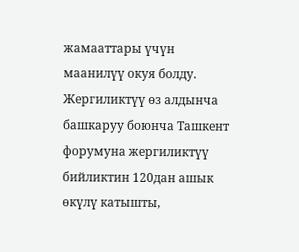жамааттары үчүн маанилүү окуя болду. Жергиликтүү өз алдынча башкаруу боюнча Ташкент форумуна жергиликтүү бийликтин 120дан ашык өкүлү катышты,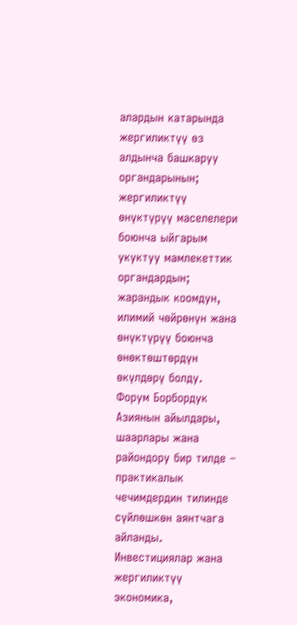алардын катарында жергиликтүү өз алдынча башкаруу органдарынын; жергиликтүү өнүктүрүү маселелери боюнча ыйгарым укуктуу мамлекеттик органдардын; жарандык коомдун, илимий чөйрөнүн жана өнүктүрүү боюнча өнөктөштөрдүн өкүлдөрү болду. Форум Борбордук Азиянын айылдары, шаарлары жана райондору бир тилде – практикалык чечимдердин тилинде сүйлөшкөн аянтчага айланды. Инвестициялар жана жергиликтүү экономика,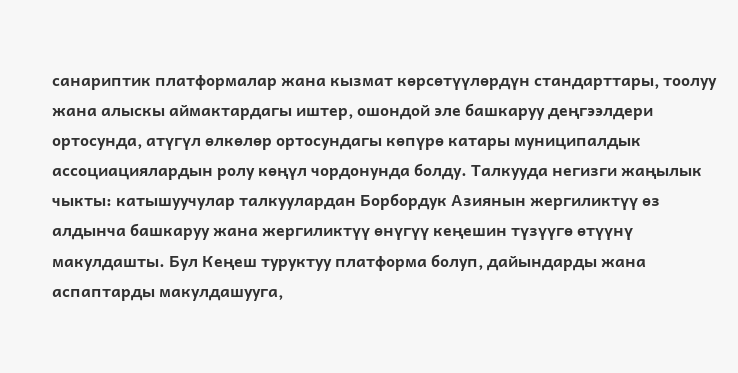санариптик платформалар жана кызмат көрсөтүүлөрдүн стандарттары, тоолуу жана алыскы аймактардагы иштер, ошондой эле башкаруу деңгээлдери ортосунда, атүгүл өлкөлөр ортосундагы көпүрө катары муниципалдык ассоциациялардын ролу көңүл чордонунда болду. Талкууда негизги жаңылык чыкты: катышуучулар талкуулардан Борбордук Азиянын жергиликтүү өз алдынча башкаруу жана жергиликтүү өнүгүү кеңешин түзүүгө өтүүнү макулдашты. Бул Кеңеш туруктуу платформа болуп, дайындарды жана аспаптарды макулдашууга,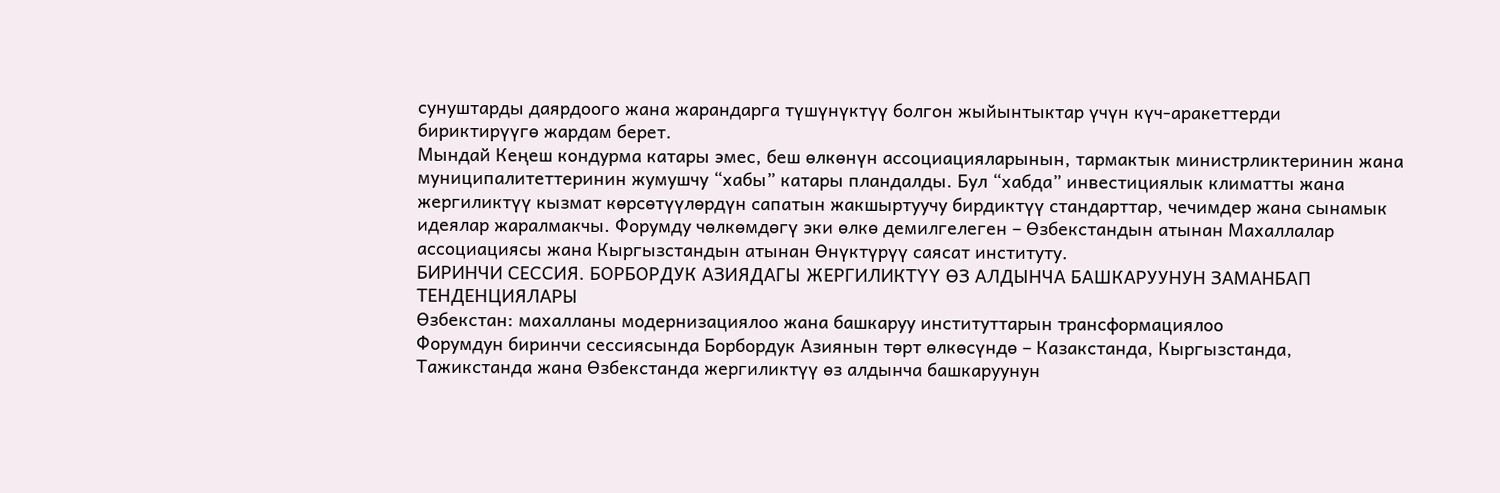сунуштарды даярдоого жана жарандарга түшүнүктүү болгон жыйынтыктар үчүн күч-аракеттерди бириктирүүгө жардам берет.
Мындай Кеңеш кондурма катары эмес, беш өлкөнүн ассоциацияларынын, тармактык министрликтеринин жана муниципалитеттеринин жумушчу “хабы” катары пландалды. Бул “хабда” инвестициялык климатты жана жергиликтүү кызмат көрсөтүүлөрдүн сапатын жакшыртуучу бирдиктүү стандарттар, чечимдер жана сынамык идеялар жаралмакчы. Форумду чөлкөмдөгү эки өлкө демилгелеген – Өзбекстандын атынан Махаллалар ассоциациясы жана Кыргызстандын атынан Өнүктүрүү саясат институту.
БИРИНЧИ СЕССИЯ. БОРБОРДУК АЗИЯДАГЫ ЖЕРГИЛИКТҮҮ ӨЗ АЛДЫНЧА БАШКАРУУНУН ЗАМАНБАП ТЕНДЕНЦИЯЛАРЫ
Өзбекстан: махалланы модернизациялоо жана башкаруу институттарын трансформациялоо
Форумдун биринчи сессиясында Борбордук Азиянын төрт өлкөсүндө – Казакстанда, Кыргызстанда, Тажикстанда жана Өзбекстанда жергиликтүү өз алдынча башкаруунун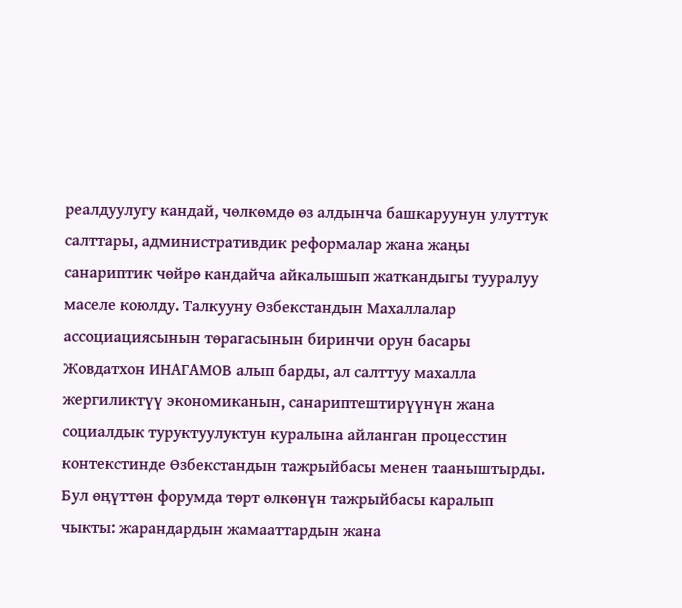реалдуулугу кандай, чөлкөмдө өз алдынча башкаруунун улуттук салттары, административдик реформалар жана жаңы санариптик чөйрө кандайча айкалышып жаткандыгы тууралуу маселе коюлду. Талкууну Өзбекстандын Махаллалар ассоциациясынын төрагасынын биринчи орун басары Жовдатхон ИНАГАМОВ алып барды, ал салттуу махалла жергиликтүү экономиканын, санариптештирүүнүн жана социалдык туруктуулуктун куралына айланган процесстин контекстинде Өзбекстандын тажрыйбасы менен тааныштырды. Бул өңүттөн форумда төрт өлкөнүн тажрыйбасы каралып чыкты: жарандардын жамааттардын жана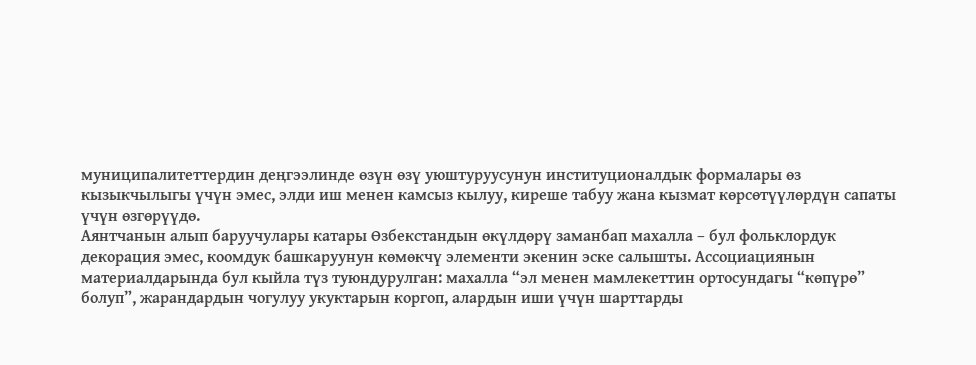муниципалитеттердин деңгээлинде өзүн өзү уюштуруусунун институционалдык формалары өз кызыкчылыгы үчүн эмес, элди иш менен камсыз кылуу, киреше табуу жана кызмат көрсөтүүлөрдүн сапаты үчүн өзгөрүүдө.
Аянтчанын алып баруучулары катары Өзбекстандын өкүлдөрү заманбап махалла – бул фольклордук декорация эмес, коомдук башкаруунун көмөкчү элементи экенин эске салышты. Ассоциациянын материалдарында бул кыйла түз туюндурулган: махалла “эл менен мамлекеттин ортосундагы “көпүрө” болуп”, жарандардын чогулуу укуктарын коргоп, алардын иши үчүн шарттарды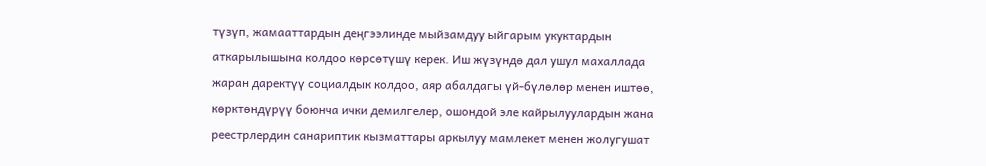түзүп, жамааттардын деңгээлинде мыйзамдуу ыйгарым укуктардын аткарылышына колдоо көрсөтүшү керек. Иш жүзүндө дал ушул махаллада жаран даректүү социалдык колдоо, аяр абалдагы үй-бүлөлөр менен иштөө, көрктөндүрүү боюнча ички демилгелер, ошондой эле кайрылуулардын жана реестрлердин санариптик кызматтары аркылуу мамлекет менен жолугушат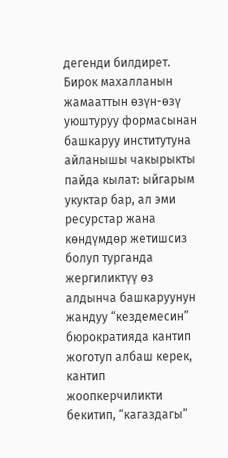дегенди билдирет. Бирок махалланын жамааттын өзүн-өзү уюштуруу формасынан башкаруу институтуна айланышы чакырыкты пайда кылат: ыйгарым укуктар бар, ал эми ресурстар жана көндүмдөр жетишсиз болуп турганда жергиликтүү өз алдынча башкаруунун жандуу “кездемесин” бюрократияда кантип жоготуп албаш керек, кантип жоопкерчиликти бекитип, “кагаздагы”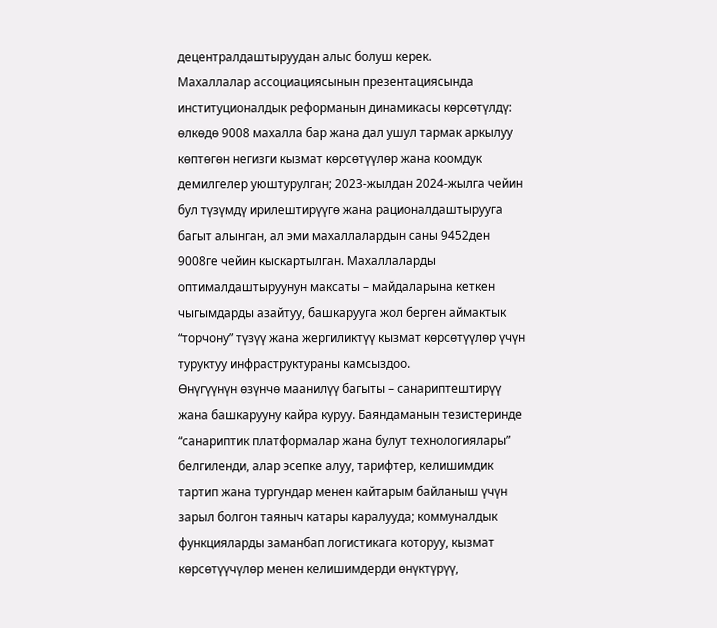децентралдаштыруудан алыс болуш керек.
Махаллалар ассоциациясынын презентациясында институционалдык реформанын динамикасы көрсөтүлдү: өлкөдө 9008 махалла бар жана дал ушул тармак аркылуу көптөгөн негизги кызмат көрсөтүүлөр жана коомдук демилгелер уюштурулган; 2023-жылдан 2024-жылга чейин бул түзүмдү ирилештирүүгө жана рационалдаштырууга багыт алынган, ал эми махаллалардын саны 9452ден 9008ге чейин кыскартылган. Махаллаларды оптималдаштыруунун максаты – майдаларына кеткен чыгымдарды азайтуу, башкарууга жол берген аймактык “торчону” түзүү жана жергиликтүү кызмат көрсөтүүлөр үчүн туруктуу инфраструктураны камсыздоо.
Өнүгүүнүн өзүнчө маанилүү багыты – санариптештирүү жана башкарууну кайра куруу. Баяндаманын тезистеринде “санариптик платформалар жана булут технологиялары” белгиленди, алар эсепке алуу, тарифтер, келишимдик тартип жана тургундар менен кайтарым байланыш үчүн зарыл болгон таяныч катары каралууда; коммуналдык функцияларды заманбап логистикага которуу, кызмат көрсөтүүчүлөр менен келишимдерди өнүктүрүү,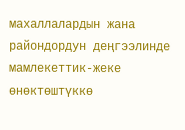махаллалардын жана райондордун деңгээлинде мамлекеттик-жеке өнөктөштүккө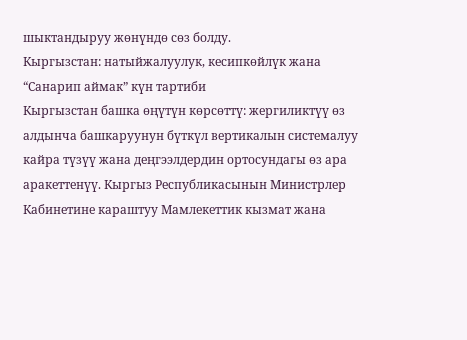шыктандыруу жөнүндө сөз болду.
Кыргызстан: натыйжалуулук, кесипкөйлүк жана “Санарип аймак” күн тартиби
Кыргызстан башка өңүтүн көрсөттү: жергиликтүү өз алдынча башкаруунун бүткүл вертикалын системалуу кайра түзүү жана деңгээлдердин ортосундагы өз ара аракеттенүү. Кыргыз Республикасынын Министрлер Кабинетине караштуу Мамлекеттик кызмат жана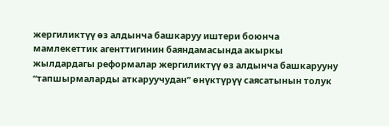жергиликтүү өз алдынча башкаруу иштери боюнча мамлекеттик агенттигинин баяндамасында акыркы жылдардагы реформалар жергиликтүү өз алдынча башкарууну “тапшырмаларды аткаруучудан” өнүктүрүү саясатынын толук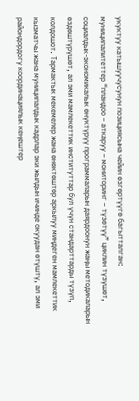укуктуу катышуучусунун позициясына чейин өзгөртүүгө багытталган: муниципалитеттер “пландоо – аткаруу – мониторинг – түзөтүү” циклин түзүшөт, социалдык-экономикалык өнүктүрүү программаларын даярдоонун жаңы методикаларын өздөштүрүшөт, ал эми мамлекеттик институттар бул үчүн стандарттарды түзүп, колдошот. Тармактык мекемелер жана өнөктөштөр аркылуу миңдеген мамлекеттик кызматчы жана муниципалдык кадрлар эки жылдын ичинде окуудан өтүштү, ал эми райондордогу координациялык кеңештер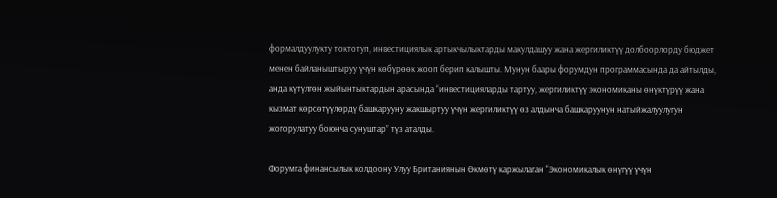формалдуулукту токтотуп, инвестициялык артыкчылыктарды макулдашуу жана жергиликтүү долбоорлорду бюджет менен байланыштыруу үчүн көбүрөөк жооп берип калышты. Мунун баары форумдун программасында да айтылды, анда күтүлгөн жыйынтыктардын арасында “инвестицияларды тартуу, жергиликтүү экономиканы өнүктүрүү жана кызмат көрсөтүүлөрдү башкарууну жакшыртуу үчүн жергиликтүү өз алдынча башкаруунун натыйжалуулугун жогорулатуу боюнча сунуштар” түз аталды.

Форумга финансылык колдоону Улуу Британиянын Өкмөтү каржылаган “Экономикалык өнүгүү үчүн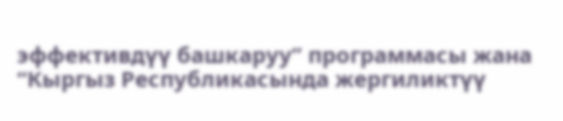эффективдүү башкаруу” программасы жана “Кыргыз Республикасында жергиликтүү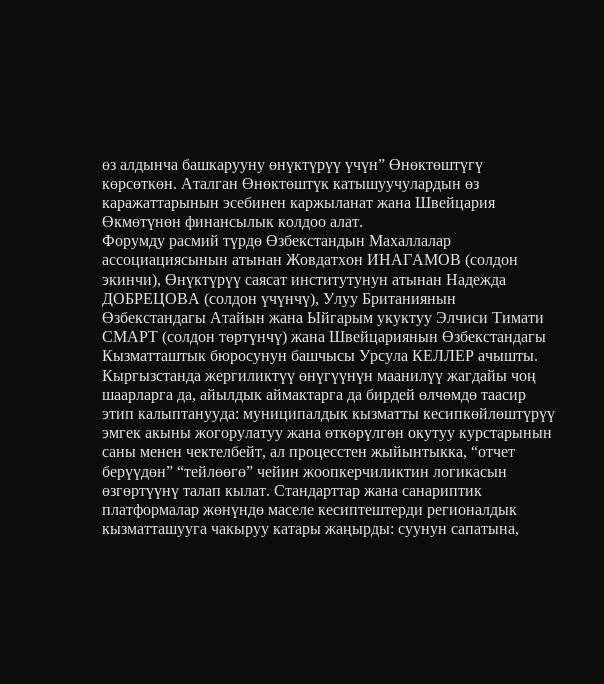өз алдынча башкарууну өнүктүрүү үчүн” Өнөктөштүгү көрсөткөн. Аталган Өнөктөштүк катышуучулардын өз каражаттарынын эсебинен каржыланат жана Швейцария Өкмөтүнөн финансылык колдоо алат.
Форумду расмий түрдө Өзбекстандын Махаллалар ассоциациясынын атынан Жовдатхон ИНАГАМОВ (солдон экинчи), Өнүктүрүү саясат институтунун атынан Надежда ДОБРЕЦОВА (солдон үчүнчү), Улуу Британиянын Өзбекстандагы Атайын жана Ыйгарым укуктуу Элчиси Тимати СМАРТ (солдон төртүнчү) жана Швейцариянын Өзбекстандагы Кызматташтык бюросунун башчысы Урсула КЕЛЛЕР ачышты.
Кыргызстанда жергиликтүү өнүгүүнүн маанилүү жагдайы чоң шаарларга да, айылдык аймактарга да бирдей өлчөмдө таасир этип калыптанууда: муниципалдык кызматты кесипкөйлөштүрүү эмгек акыны жогорулатуу жана өткөрүлгөн окутуу курстарынын саны менен чектелбейт, ал процесстен жыйынтыкка, “отчет берүүдөн” “тейлөөгө” чейин жоопкерчиликтин логикасын өзгөртүүнү талап кылат. Стандарттар жана санариптик платформалар жөнүндө маселе кесиптештерди регионалдык кызматташууга чакыруу катары жаңырды: суунун сапатына,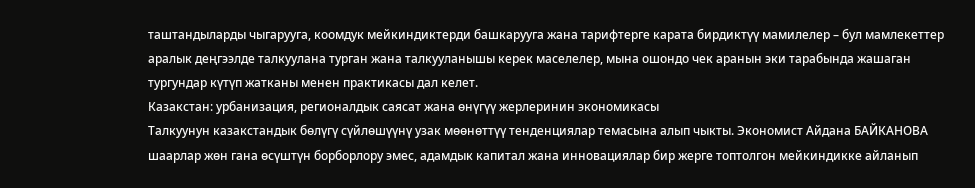таштандыларды чыгарууга, коомдук мейкиндиктерди башкарууга жана тарифтерге карата бирдиктүү мамилелер – бул мамлекеттер аралык деңгээлде талкуулана турган жана талкууланышы керек маселелер, мына ошондо чек аранын эки тарабында жашаган тургундар күтүп жатканы менен практикасы дал келет.
Казакстан: урбанизация, регионалдык саясат жана өнүгүү жерлеринин экономикасы
Талкуунун казакстандык бөлүгү сүйлөшүүнү узак мөөнөттүү тенденциялар темасына алып чыкты. Экономист Айдана БАЙКАНОВА шаарлар жөн гана өсүштүн борборлору эмес, адамдык капитал жана инновациялар бир жерге топтолгон мейкиндикке айланып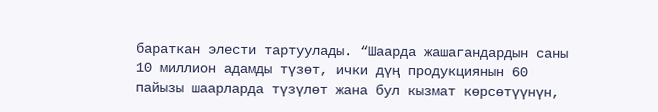бараткан элести тартуулады. “Шаарда жашагандардын саны 10 миллион адамды түзөт, ички дүң продукциянын 60 пайызы шаарларда түзүлөт жана бул кызмат көрсөтүүнүн,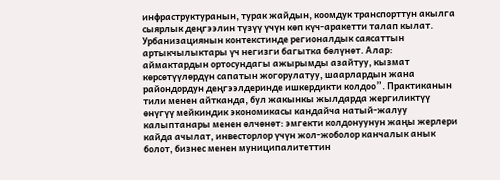инфраструктуранын, турак жайдын, коомдук транспорттун акылга сыярлык деңгээлин түзүү үчүн көп күч-аракетти талап кылат. Урбанизациянын контекстинде регионалдык саясаттын артыкчылыктары үч негизги багытка бөлүнөт. Алар: аймактардын ортосундагы ажырымды азайтуу, кызмат көрсөтүүлөрдүн сапатын жогорулатуу, шаарлардын жана райондордун деңгээлдеринде ишкердикти колдоо”. Практиканын тили менен айтканда, бул жакынкы жылдарда жергиликтүү өнүгүү мейкиндик экономикасы кандайча натый-жалуу калыптанары менен өлчөнөт: эмгекти колдонуунун жаңы жерлери кайда ачылат, инвесторлор үчүн жол-жоболор канчалык анык болот, бизнес менен муниципалитеттин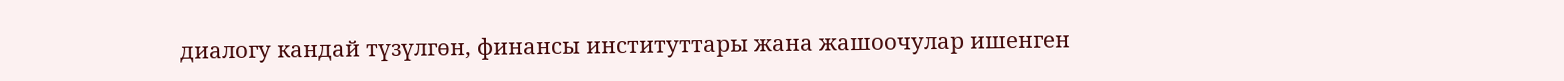диалогу кандай түзүлгөн, финансы институттары жана жашоочулар ишенген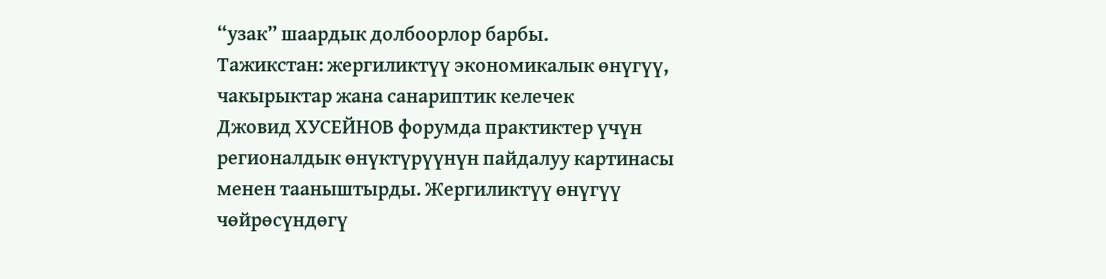“узак” шаардык долбоорлор барбы.
Тажикстан: жергиликтүү экономикалык өнүгүү, чакырыктар жана санариптик келечек
Джовид ХУСЕЙНОВ форумда практиктер үчүн регионалдык өнүктүрүүнүн пайдалуу картинасы менен тааныштырды. Жергиликтүү өнүгүү чөйрөсүндөгү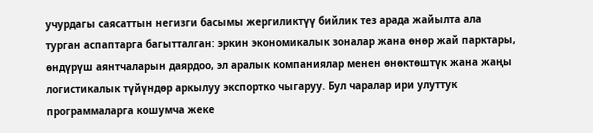учурдагы саясаттын негизги басымы жергиликтүү бийлик тез арада жайылта ала турган аспаптарга багытталган: эркин экономикалык зоналар жана өнөр жай парктары, өндүрүш аянтчаларын даярдоо, эл аралык компаниялар менен өнөктөштүк жана жаңы логистикалык түйүндөр аркылуу экспортко чыгаруу. Бул чаралар ири улуттук программаларга кошумча жеке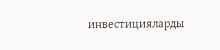инвестицияларды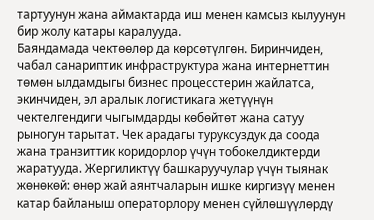тартуунун жана аймактарда иш менен камсыз кылуунун бир жолу катары каралууда.
Баяндамада чектөөлөр да көрсөтүлгөн. Биринчиден, чабал санариптик инфраструктура жана интернеттин төмөн ылдамдыгы бизнес процесстерин жайлатса, экинчиден, эл аралык логистикага жетүүнүн чектелгендиги чыгымдарды көбөйтөт жана сатуу рыногун тарытат. Чек арадагы туруксуздук да соода жана транзиттик коридорлор үчүн тобокелдиктерди жаратууда. Жергиликтүү башкаруучулар үчүн тыянак жөнөкөй: өнөр жай аянтчаларын ишке киргизүү менен катар байланыш операторлору менен сүйлөшүүлөрдү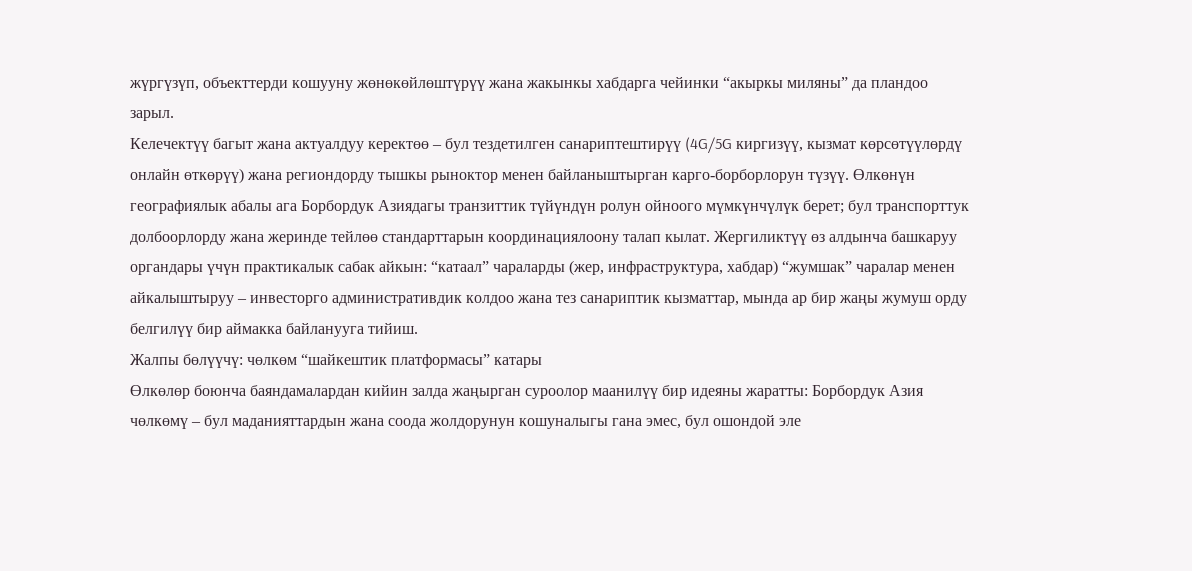жүргүзүп, объекттерди кошууну жөнөкөйлөштүрүү жана жакынкы хабдарга чейинки “акыркы миляны” да пландоо зарыл.
Келечектүү багыт жана актуалдуу керектөө – бул тездетилген санариптештирүү (4G/5G киргизүү, кызмат көрсөтүүлөрдү онлайн өткөрүү) жана региондорду тышкы рыноктор менен байланыштырган карго-борборлорун түзүү. Өлкөнүн географиялык абалы ага Борбордук Азиядагы транзиттик түйүндүн ролун ойноого мүмкүнчүлүк берет; бул транспорттук долбоорлорду жана жеринде тейлөө стандарттарын координациялоону талап кылат. Жергиликтүү өз алдынча башкаруу органдары үчүн практикалык сабак айкын: “катаал” чараларды (жер, инфраструктура, хабдар) “жумшак” чаралар менен айкалыштыруу – инвесторго административдик колдоо жана тез санариптик кызматтар, мында ар бир жаңы жумуш орду белгилүү бир аймакка байланууга тийиш.
Жалпы бөлүүчү: чөлкөм “шайкештик платформасы” катары
Өлкөлөр боюнча баяндамалардан кийин залда жаңырган суроолор маанилүү бир идеяны жаратты: Борбордук Азия чөлкөмү – бул маданияттардын жана соода жолдорунун кошуналыгы гана эмес, бул ошондой эле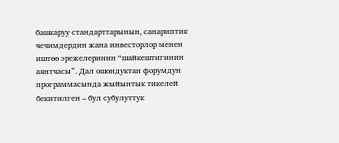башкаруу стандарттарынын, санариптик чечимдердин жана инвесторлор менен иштөө эрежелеринин “шайкештигинин аянтчасы”. Дал ошондуктан форумдун программасында жыйынтык тикелей бекитилген – бул субулуттук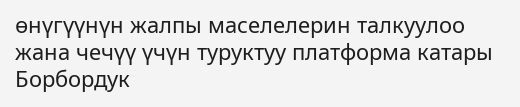өнүгүүнүн жалпы маселелерин талкуулоо жана чечүү үчүн туруктуу платформа катары Борбордук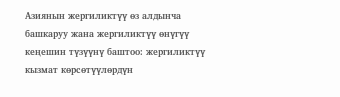Азиянын жергиликтүү өз алдынча башкаруу жана жергиликтүү өнүгүү кеңешин түзүүнү баштоо: жергиликтүү кызмат көрсөтүүлөрдүн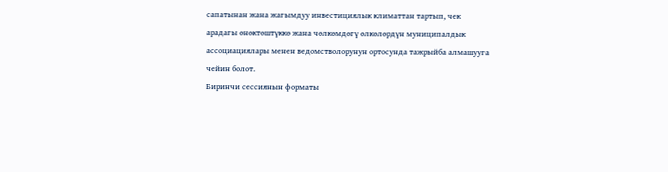сапатынан жана жагымдуу инвестициялык климаттан тартып, чек арадагы өнөктөштүккө жана чөлкөмдөгү өлкөлөрдүн муниципалдык ассоциациялары менен ведомстволорунун ортосунда тажрыйба алмашууга чейин болот.
Биринчи сессиянын форматы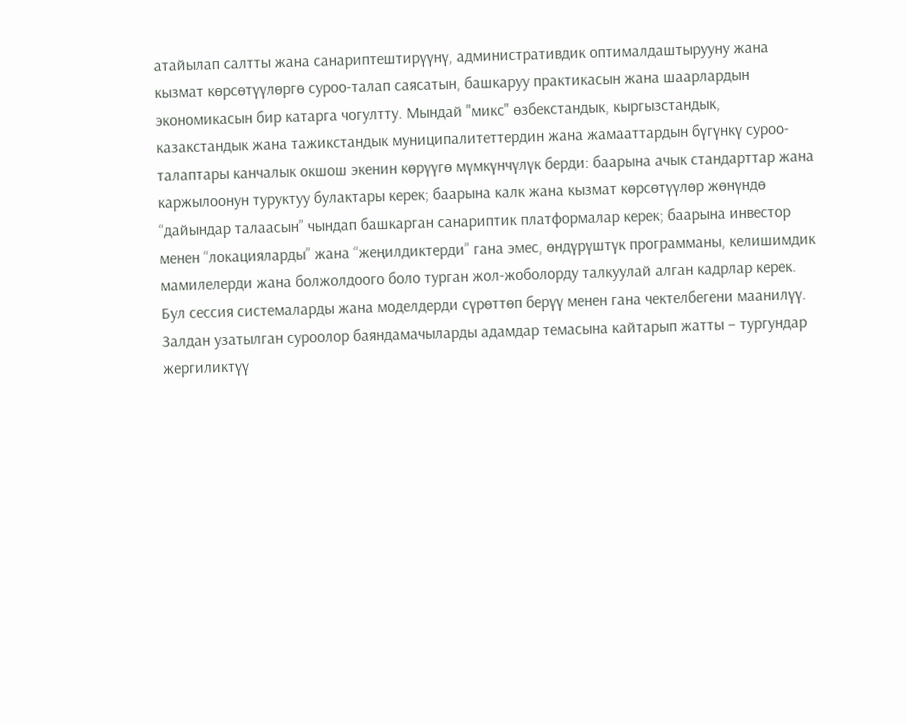атайылап салтты жана санариптештирүүнү, административдик оптималдаштырууну жана кызмат көрсөтүүлөргө суроо-талап саясатын, башкаруу практикасын жана шаарлардын экономикасын бир катарга чогултту. Мындай "микс" өзбекстандык, кыргызстандык, казакстандык жана тажикстандык муниципалитеттердин жана жамааттардын бүгүнкү суроо-талаптары канчалык окшош экенин көрүүгө мүмкүнчүлүк берди: баарына ачык стандарттар жана каржылоонун туруктуу булактары керек; баарына калк жана кызмат көрсөтүүлөр жөнүндө “дайындар талаасын” чындап башкарган санариптик платформалар керек; баарына инвестор менен “локацияларды” жана “жеңилдиктерди” гана эмес, өндүрүштүк программаны, келишимдик мамилелерди жана болжолдоого боло турган жол-жоболорду талкуулай алган кадрлар керек.
Бул сессия системаларды жана моделдерди сүрөттөп берүү менен гана чектелбегени маанилүү. Залдан узатылган суроолор баяндамачыларды адамдар темасына кайтарып жатты – тургундар жергиликтүү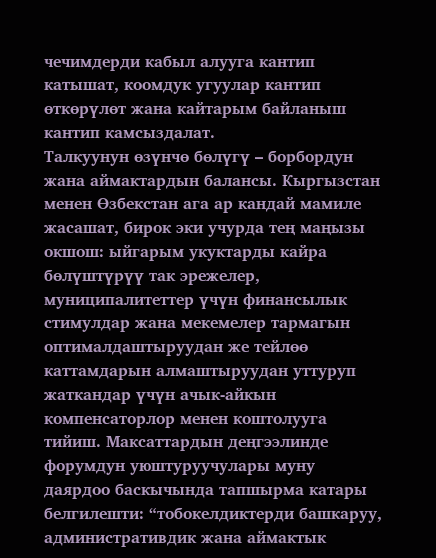чечимдерди кабыл алууга кантип катышат, коомдук угуулар кантип өткөрүлөт жана кайтарым байланыш кантип камсыздалат.
Талкуунун өзүнчө бөлүгү – борбордун жана аймактардын балансы. Кыргызстан менен Өзбекстан ага ар кандай мамиле жасашат, бирок эки учурда тең маңызы окшош: ыйгарым укуктарды кайра бөлүштүрүү так эрежелер, муниципалитеттер үчүн финансылык стимулдар жана мекемелер тармагын оптималдаштыруудан же тейлөө каттамдарын алмаштыруудан уттуруп жаткандар үчүн ачык-айкын компенсаторлор менен коштолууга тийиш. Максаттардын деңгээлинде форумдун уюштуруучулары муну даярдоо баскычында тапшырма катары белгилешти: “тобокелдиктерди башкаруу, административдик жана аймактык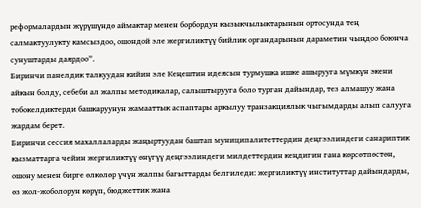реформалардын жүрүшүндө аймактар менен борбордун кызыкчылыктарынын ортосунда тең салмактуулукту камсыздоо, ошондой эле жергиликтүү бийлик органдарынын дараметин чыңдоо боюнча сунуштарды даярдоо”.
Биринчи панелдик талкуудан кийин эле Кеңештин идеясын турмушка ишке ашырууга мүмкүн экени айкын болду, себеби ал жалпы методикалар, салыштырууга боло турган дайындар, тез алмашуу жана тобокелдиктерди башкаруунун жамааттык аспаптары аркылуу транзакциялык чыгымдарды алып салууга жардам берет.
Биринчи сессия махаллаларды жаңыртуудан баштап муниципалитеттердин деңгээлиндеги санариптик кызматтарга чейин жергиликтүү өнүгүү деңгээлиндеги милдеттердин кеңдигин гана көрсөтпөстөн, ошону менен бирге өлкөлөр үчүн жалпы багыттарды белгиледи: жергиликтүү институттар дайындарды, өз жол-жоболорун көрүп, бюджеттик жана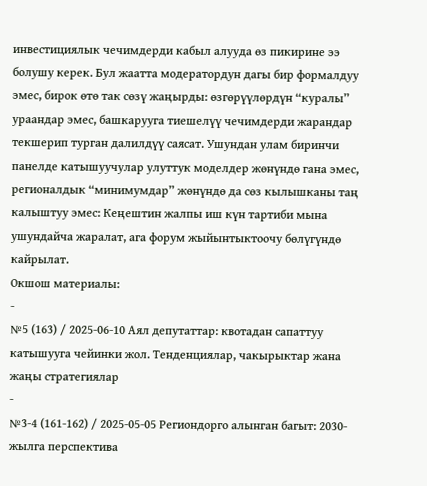инвестициялык чечимдерди кабыл алууда өз пикирине ээ болушу керек. Бул жаатта модератордун дагы бир формалдуу эмес, бирок өтө так сөзү жаңырды: өзгөрүүлөрдүн “куралы” ураандар эмес, башкарууга тиешелүү чечимдерди жарандар текшерип турган далилдүү саясат. Ушундан улам биринчи панелде катышуучулар улуттук моделдер жөнүндө гана эмес, регионалдык “минимумдар” жөнүндө да сөз кылышканы таң калыштуу эмес: Кеңештин жалпы иш күн тартиби мына ушундайча жаралат, ага форум жыйынтыктоочу бөлүгүндө кайрылат.
Окшош материалы:
-
№5 (163) / 2025-06-10 Аял депутаттар: квотадан сапаттуу катышууга чейинки жол. Тенденциялар, чакырыктар жана жаңы стратегиялар
-
№3-4 (161-162) / 2025-05-05 Региондорго алынган багыт: 2030-жылга перспектива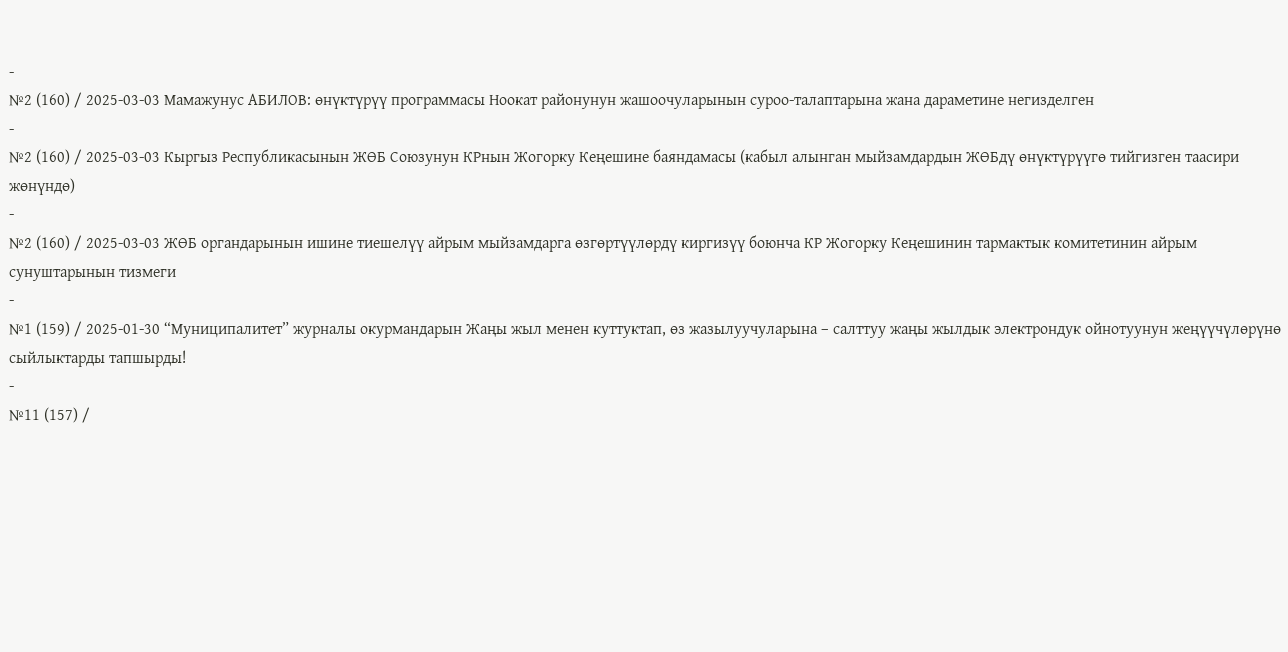-
№2 (160) / 2025-03-03 Мамажунус АБИЛОВ: өнүктүрүү программасы Ноокат районунун жашоочуларынын суроо-талаптарына жана дараметине негизделген
-
№2 (160) / 2025-03-03 Кыргыз Республикасынын ЖӨБ Союзунун КРнын Жогорку Кеңешине баяндамасы (кабыл алынган мыйзамдардын ЖӨБдү өнүктүрүүгө тийгизген таасири жөнүндө)
-
№2 (160) / 2025-03-03 ЖӨБ органдарынын ишине тиешелүү айрым мыйзамдарга өзгөртүүлөрдү киргизүү боюнча КР Жогорку Кеңешинин тармактык комитетинин айрым сунуштарынын тизмеги
-
№1 (159) / 2025-01-30 “Муниципалитет” журналы окурмандарын Жаңы жыл менен куттуктап, өз жазылуучуларына – салттуу жаңы жылдык электрондук ойнотуунун жеңүүчүлөрүнө сыйлыктарды тапшырды!
-
№11 (157) /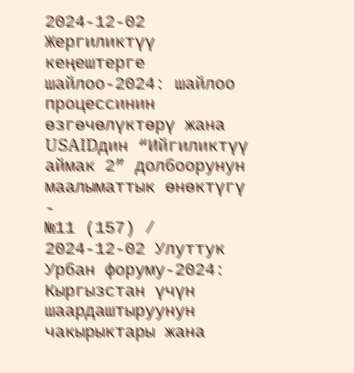2024-12-02 Жергиликтүү кеңештерге шайлоо-2024: шайлоо процессинин өзгөчөлүктөрү жана USAIDдин “Ийгиликтүү аймак 2” долбоорунун маалыматтык өнөктүгү
-
№11 (157) / 2024-12-02 Улуттук Урбан форуму-2024: Кыргызстан үчүн шаардаштыруунун чакырыктары жана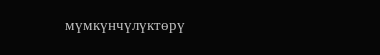мүмкүнчүлүктөрү